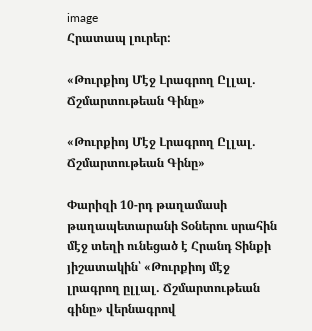image
Հրատապ լուրեր:

«Թուրքիոյ Մէջ Լրագրող Ըլլալ. Ճշմարտութեան Գինը»

«Թուրքիոյ Մէջ Լրագրող Ըլլալ. Ճշմարտութեան Գինը»

Փարիզի 10-րդ թաղամասի թաղապետարանի Տօներու սրահին մէջ տեղի ունեցած է Հրանդ Տինքի յիշատակին՝ «Թուրքիոյ մէջ լրագրող ըլլալ. Ճշմարտութեան գինը» վերնագրով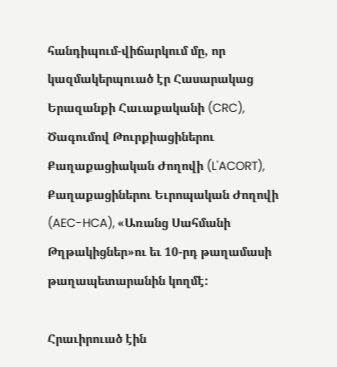հանդիպում-վիճարկում մը, որ կազմակերպուած էր Հասարակաց Երազանքի Հաւաքականի (CRC), Ծագումով Թուրքիացիներու Քաղաքացիական Ժողովի (L'ACORT), Քաղաքացիներու Եւրոպական Ժողովի (AEC-HCA), «Առանց Սահմանի Թղթակիցներ»ու եւ 10-րդ թաղամասի թաղապետարանին կողմէ:

Հրաւիրուած էին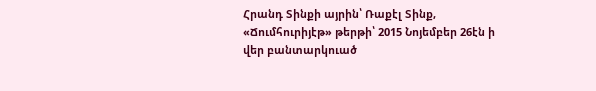Հրանդ Տինքի այրին՝ Ռաքէլ Տինք, «Ճումհուրիյէթ» թերթի՝ 2015 Նոյեմբեր 26էն ի վեր բանտարկուած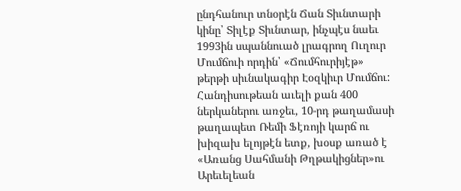ընդհանուր տնօրէն Ճան Տիւնտարի կինը՝ Տիլէք Տիւնտար, ինչպէս նաեւ 1993ին սպաննուած լրագրող Ուղուր Մումճուի որդին՝ «Ճումհուրիյէթ» թերթի սիւնակագիր Էօզկիւր Մումճու: Հանդիսութեան աւելի քան 400 ներկաներու առջեւ, 10-րդ թաղամասի թաղապետ Ռեմի Ֆէռոյի կարճ ու խիզախ ելոյթէն ետք, խօսք առած է «Առանց Սահմանի Թղթակիցներ»ու Արեւելեան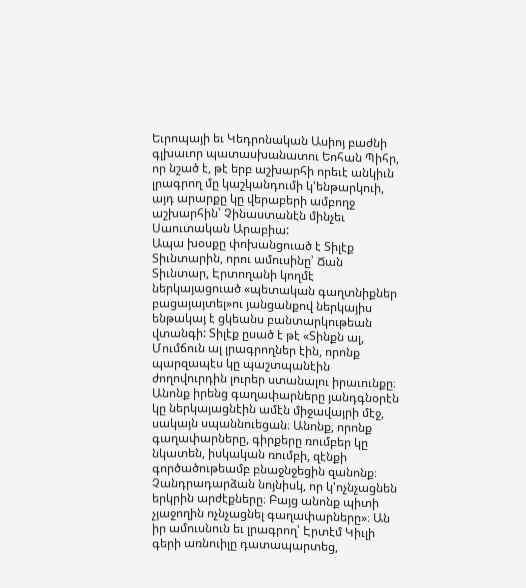Եւրոպայի եւ Կեդրոնական Ասիոյ բաժնի գլխաւոր պատասխանատու Եոհան Պիհր, որ նշած է, թէ երբ աշխարհի որեւէ անկիւն լրագրող մը կաշկանդումի կ'ենթարկուի, այդ արարքը կը վերաբերի ամբողջ աշխարհին՝ Չինաստանէն մինչեւ Սաուտական Արաբիա:
Ապա խօսքը փոխանցուած է Տիլէք Տիւնտարին, որու ամուսինը՝ Ճան Տիւնտար, Էրտողանի կողմէ ներկայացուած «պետական գաղտնիքներ բացայայտել»ու յանցանքով ներկայիս ենթակայ է ցկեանս բանտարկութեան վտանգի: Տիլէք ըսած է թէ «Տինքն ալ, Մումճուն ալ լրագրողներ էին, որոնք պարզապէս կը պաշտպանէին ժողովուրդին լուրեր ստանալու իրաւունքը։ Անոնք իրենց գաղափարները յանդգնօրէն կը ներկայացնէին ամէն միջավայրի մէջ, սակայն սպաննուեցան։ Անոնք, որոնք գաղափարները, գիրքերը ռումբեր կը նկատեն, իսկական ռումբի, զէնքի գործածութեամբ բնաջնջեցին զանոնք։ Չանդրադարձան նոյնիսկ, որ կ'ոչնչացնեն երկրին արժէքները։ Բայց անոնք պիտի չյաջողին ոչնչացնել գաղափարները»։ Ան իր ամուսնուն եւ լրագրող՝ Էրտէմ Կիւլի գերի առնուիլը դատապարտեց,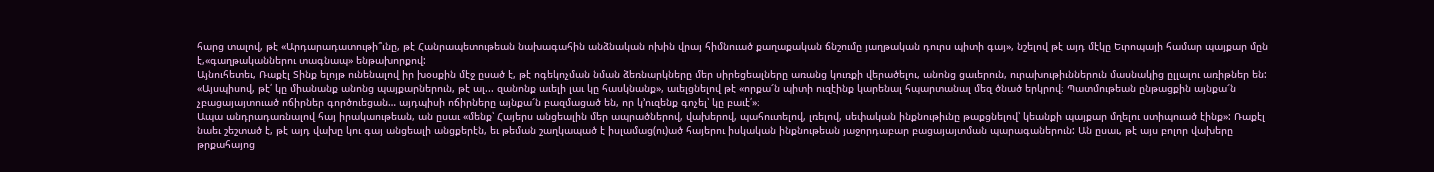հարց տալով, թէ «Արդարադատութի՞ւնը, թէ Հանրապետութեան նախագահին անձնական ոխին վրայ հիմնուած քաղաքական ճնշումը յաղթական դուրս պիտի գայ», նշելով թէ այդ մէկը Եւրոպայի համար պայքար մըն է,«գաղթականներու տագնապ» ենթախորքով:
Այնուհետեւ, Ռաքէլ Տինք ելոյթ ունենալով իր խօսքին մէջ ըսած է, թէ ոգեկոչման նման ձեռնարկները մեր սիրեցեալները առանց կուռքի վերածելու, անոնց ցաւերուն, ուրախութիւններուն մասնակից ըլլալու առիթներ են: «Այսպիսով, թէ՛ կը միանանք անոնց պայքարներուն, թէ ալ... զանոնք աւելի լաւ կը հասկնանք», աւելցնելով թէ «որքա՜ն պիտի ուզէինք կարենալ հպարտանալ մեզ ծնած երկրով։ Պատմութեան ընթացքին այնքա՜ն չբացայայտուած ոճիրներ գործուեցան… այդպիսի ոճիրները այնքա՜ն բազմացած են, որ կ՚ուզենք գոչել՝ կը բաւէ՛»։
Ապա անդրադառնալով հայ իրակաութեան, ան ըսաւ «մենք՝ Հայերս անցեալին մեր ապրածներով, վախերով, պահուտելով, լռելով, սեփական ինքնութիւնը թաքցնելով՝ կեանքի պայքար մղելու ստիպուած էինք»: Ռաքէլ նաեւ շեշտած է, թէ այդ վախը կու գայ անցեալի անցքերէն, եւ թեման շաղկապած է իսլամաց(ու)ած հայերու իսկական ինքնութեան յաջորդաբար բացայայտման պարագաներուն: Ան ըսաւ, թէ այս բոլոր վախերը թրքահայոց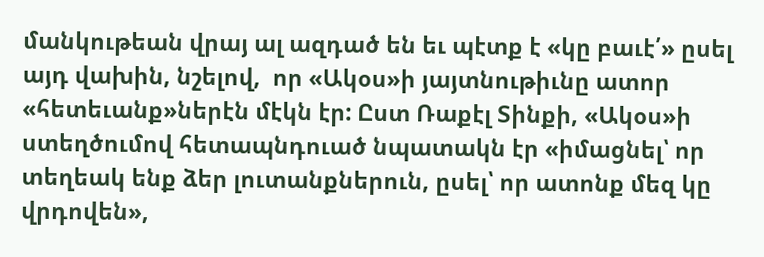մանկութեան վրայ ալ ազդած են եւ պէտք է «կը բաւէ՛» ըսել այդ վախին, նշելով,  որ «Ակօս»ի յայտնութիւնը ատոր «հետեւանք»ներէն մէկն էր: Ըստ Ռաքէլ Տինքի, «Ակօս»ի ստեղծումով հետապնդուած նպատակն էր «իմացնել՝ որ տեղեակ ենք ձեր լուտանքներուն, ըսել՝ որ ատոնք մեզ կը վրդովեն»,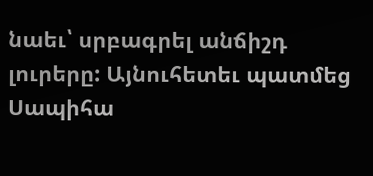նաեւ՝ սրբագրել անճիշդ լուրերը: Այնուհետեւ պատմեց Սապիհա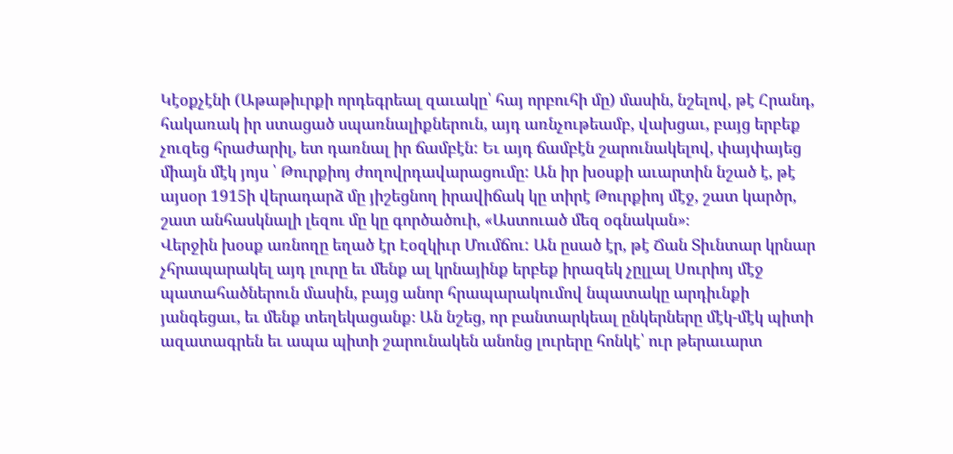Կէօքչէնի (Աթաթիւրքի որդեգրեալ զաւակը՝ հայ որբուհի մը) մասին, նշելով, թէ Հրանդ, հակառակ իր ստացած սպառնալիքներուն, այդ առնչութեամբ, վախցաւ, բայց երբեք չուզեց հրաժարիլ, ետ դառնալ իր ճամբէն: Եւ այդ ճամբէն շարունակելով, փայփայեց միայն մէկ յոյս ՝ Թուրքիոյ ժողովրդավարացումը: Ան իր խօսքի աւարտին նշած է, թէ այսօր 1915ի վերադարձ մը յիշեցնող իրավիճակ կը տիրէ Թուրքիոյ մէջ, շատ կարծր, շատ անհասկնալի լեզու մը կը գործածուի, «Աստուած մեզ օգնական»։
Վերջին խօսք առնողը եղած էր Էօզկիւր Մումճու: Ան ըսած էր, թէ Ճան Տիւնտար կրնար չհրապարակել այդ լուրը եւ մենք ալ կրնայինք երբեք իրազեկ չըլլալ Սուրիոյ մէջ պատահածներուն մասին, բայց անոր հրապարակումով նպատակը արդիւնքի յանգեցաւ, եւ մենք տեղեկացանք։ Ան նշեց, որ բանտարկեալ ընկերները մէկ-մէկ պիտի ազատագրեն եւ ապա պիտի շարունակեն անոնց լուրերը հոնկէ՝ ուր թերաւարտ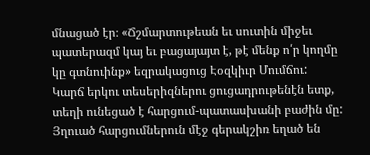մնացած էր։ «Ճշմարտութեան եւ սուտին միջեւ պատերազմ կայ եւ բացայայտ է, թէ մենք ո՛ր կողմը կը գտնուինք» եզրակացուց Էօզկիւր Մումճու:
Կարճ երկու տեսերիզներու ցուցադրութենէն ետք, տեղի ունեցած է հարցում-պատասխանի բաժին մը: Յղուած հարցումներուն մէջ գերակշիռ եղած են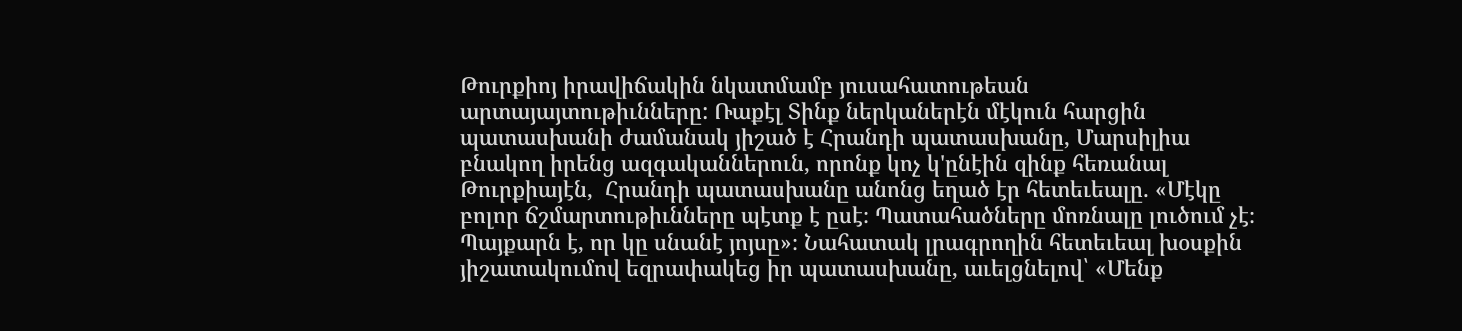Թուրքիոյ իրավիճակին նկատմամբ յուսահատութեան արտայայտութիւնները: Ռաքէլ Տինք ներկաներէն մէկուն հարցին պատասխանի ժամանակ յիշած է Հրանդի պատասխանը, Մարսիլիա բնակող իրենց ազգականներուն, որոնք կոչ կ'ընէին զինք հեռանալ Թուրքիայէն,  Հրանդի պատասխանը անոնց եղած էր հետեւեալը. «Մէկը բոլոր ճշմարտութիւնները պէտք է ըսէ։ Պատահածները մոռնալը լուծում չէ։ Պայքարն է, որ կը սնանէ յոյսը»։ Նահատակ լրագրողին հետեւեալ խօսքին յիշատակումով եզրափակեց իր պատասխանը, աւելցնելով՝ «Մենք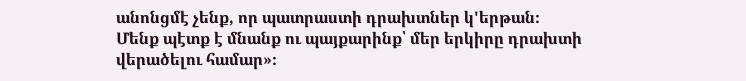անոնցմէ չենք, որ պատրաստի դրախտներ կ'երթան։ Մենք պէտք է մնանք ու պայքարինք՝ մեր երկիրը դրախտի վերածելու համար»։